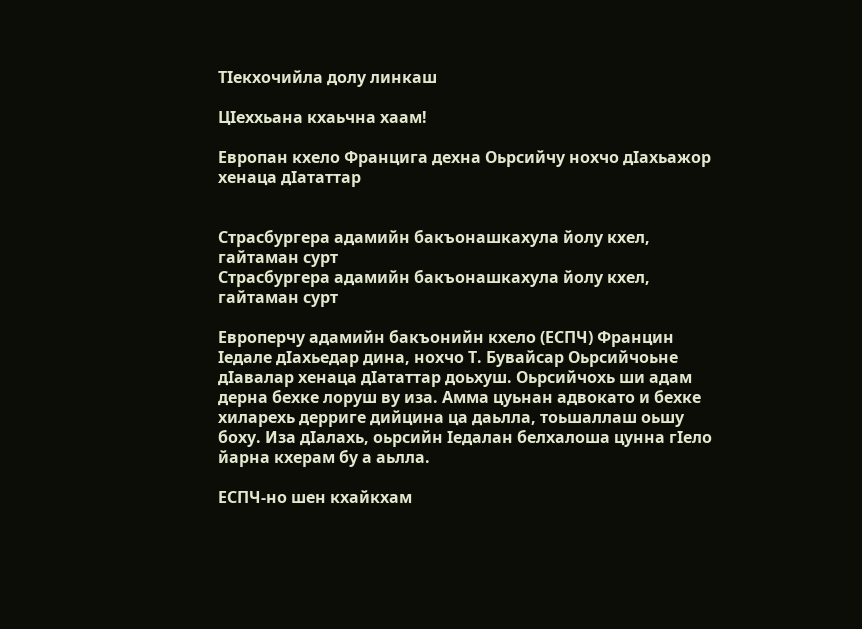ТIекхочийла долу линкаш

ЦIеххьана кхаьчна хаам!

Европан кхело Францига дехна Оьрсийчу нохчо дIахьажор хенаца дIататтар


Страсбургера адамийн бакъонашкахула йолу кхел, гайтаман сурт
Страсбургера адамийн бакъонашкахула йолу кхел, гайтаман сурт

Европерчу адамийн бакъонийн кхело (ЕСПЧ) Францин Iедале дIахьедар дина, нохчо Т. Бувайсар Оьрсийчоьне дIавалар хенаца дIататтар доьхуш. Оьрсийчохь ши адам дерна бехке лоруш ву иза. Амма цуьнан адвокато и бехке хиларехь дерриге дийцина ца даьлла, тоьшаллаш оьшу боху. Иза дIалахь, оьрсийн Iедалан белхалоша цунна гIело йарна кхерам бу а аьлла.

ЕСПЧ-но шен кхайкхам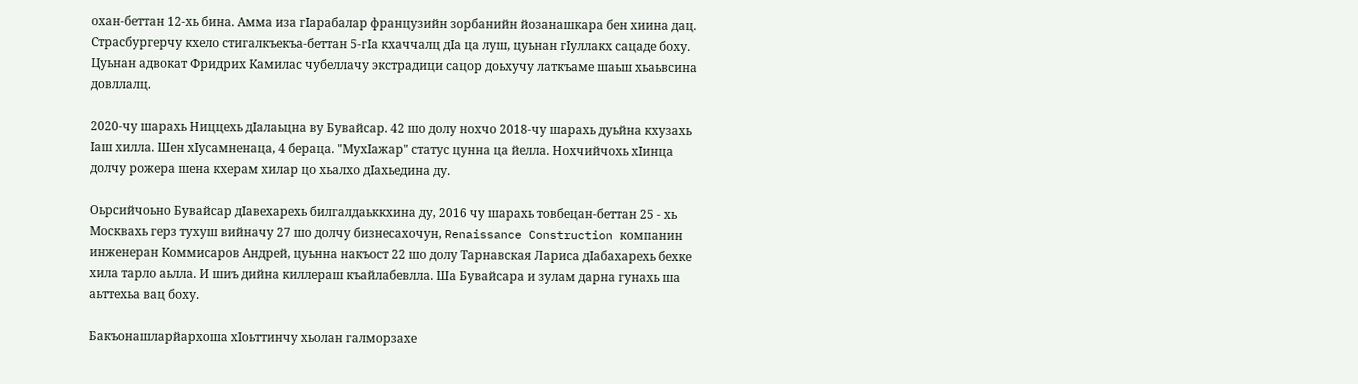охан-беттан 12-хь бина. Амма иза гIарабалар французийн зорбанийн йозанашкара бен хиина дац. Страсбургерчу кхело стигалкъекъа-беттан 5-гIа кхаччалц дIа ца луш, цуьнан гIуллакх сацаде боху. Цуьнан адвокат Фридрих Камилас чубеллачу экстрадици сацор доьхучу латкъаме шаьш хьаьвсина довллалц.

2020-чу шарахь Ниццехь дIалаьцна ву Бувайсар. 42 шо долу нохчо 2018-чу шарахь дуьйна кхузахь Iаш хилла. Шен хIусамненаца, 4 бераца. "МухIажар" статус цунна ца йелла. Нохчийчохь хIинца долчу рожера шена кхерам хилар цо хьалхо дIахьедина ду.

Оьрсийчоьно Бувайсар дIавехарехь билгалдаьккхина ду, 2016 чу шарахь товбецан-беттан 25 - хь Москвахь герз тухуш вийначу 27 шо долчу бизнесахочун, Renaissance Construction компанин инженеран Коммисаров Андрей, цуьнна накъост 22 шо долу Тарнавская Лариса дIабахарехь бехке хила тарло аьлла. И шиъ дийна киллераш къайлабевлла. Ша Бувайсара и зулам дарна гунахь ша аьттехьа вац боху.

Бакъонашларйархоша хIоьттинчу хьолан галморзахе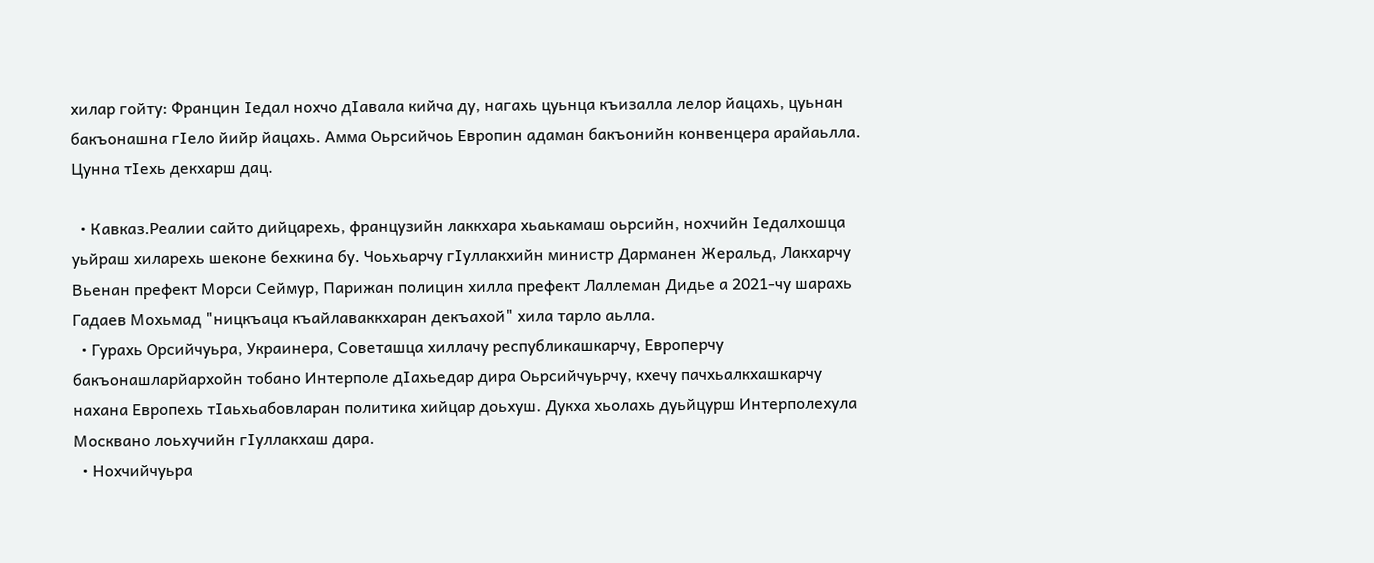хилар гойту: Францин Iедал нохчо дIавала кийча ду, нагахь цуьнца къизалла лелор йацахь, цуьнан бакъонашна гIело йийр йацахь. Амма Оьрсийчоь Европин адаман бакъонийн конвенцера арайаьлла. Цунна тIехь декхарш дац.

  • Кавказ.Реалии сайто дийцарехь, французийн лаккхара хьаькамаш оьрсийн, нохчийн Iедалхошца уьйраш хиларехь шеконе бехкина бу. Чоьхьарчу гIуллакхийн министр Дарманен Жеральд, Лакхарчу Вьенан префект Морси Сеймур, Парижан полицин хилла префект Лаллеман Дидье а 2021-чу шарахь Гадаев Мохьмад "ницкъаца къайлаваккхаран декъахой" хила тарло аьлла.
  • Гурахь Орсийчуьра, Украинера, Советашца хиллачу республикашкарчу, Европерчу бакъонашларйархойн тобано Интерполе дIахьедар дира Оьрсийчуьрчу, кхечу пачхьалкхашкарчу нахана Европехь тIаьхьабовларан политика хийцар доьхуш. Дукха хьолахь дуьйцурш Интерполехула Москвано лоьхучийн гIуллакхаш дара.
  • Нохчийчуьра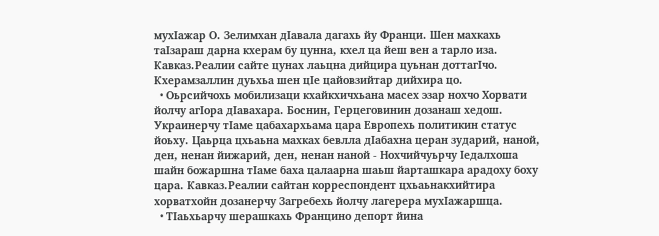мухIажар О. Зелимхан дIавала дагахь йу Франци. Шен махкахь таIзараш дарна кхерам бу цунна, кхел ца йеш вен а тарло иза. Кавказ.Реалии сайте цунах лаьцна дийцира цуьнан доттагIчо. Кхерамзаллин дуьхьа шен цIе цайовзийтар дийхира цо.
  • Оьрсийчохь мобилизаци кхайкхичхьана масех эзар нохчо Хорвати йолчу агIора дIавахара. Боснин, Герцеговинин дозанаш хедош. Украинерчу тIаме цабахархьама цара Европехь политикин статус йоьху. Цаьрца цхьаьна махках бевлла дIабахна церан зударий, наной, ден, ненан йижарий, ден, ненан наной - Нохчийчуьрчу Iедалхоша шайн божаршна тIаме баха цалаарна шаьш йарташкара арадоху боху цара. Кавказ.Реалии сайтан корреспондент цхьаьнакхийтира хорватхойн дозанерчу Загребехь йолчу лагерера мухIажаршца.
  • ТIаьхьарчу шерашкахь Францино депорт йина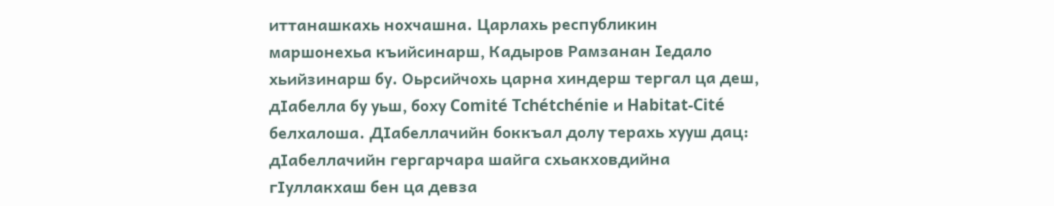иттанашкахь нохчашна. Царлахь республикин маршонехьа къийсинарш, Кадыров Рамзанан Iедало хьийзинарш бу. Оьрсийчохь царна хиндерш тергал ца деш, дIабелла бу уьш, боху Comité Tchétchénie и Habitat-Cité белхалоша. ДIабеллачийн боккъал долу терахь хууш дац: дIабеллачийн гергарчара шайга схьакховдийна гIуллакхаш бен ца девза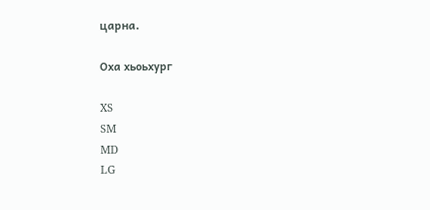царна.

Оха хьоьхург

XS
SM
MD
LG